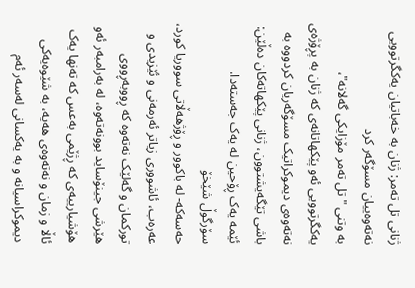ژنانی تل تەمر: ژنان بە خەباتیان یەکگرتوویی نەتەوەییان مسۆگەر کرد
بە وتنی "تل تەمر مۆزایکی گەلانە"، یەکگرتوویی ئەو پێکهاتانەی کە ژنان بە پڕۆژەی نەتەوەی دیموکراتیک مسۆگەریان کردووە بە باشی تێگەیشتوون، ژنانی پێکهاتەکان دەڵێن: ئێمە یەک ڕۆحین لە یەک جەستەدا.
سۆرگوڵ شێخۆ
حەسەکە- لە باکوور و ڕۆژهەڵاتی سووریا کورد، عەرەب، ئاشووری زیاتر ئەرمەنی و ئێزیدی و تورکمان و گەلێک نەتەوە کە ڕووبەڕووی هێرشی جینۆساید بوونەتەوە، لە بەرامبەر ئەو هۆشیارییەی کە ڕژێمی بەعس کە تەنها یەک ئاڵا و زمان و نەتەوەی هەیە، بە شێوەیەکی دیموکراسیانە و بە یەکسانی لەسەر ئەم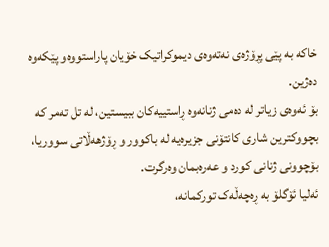خاکە بە پێی پڕۆژەی نەتەوەی دیموکراتیک خۆیان پاراستووەو پێکەوە دەژین.
بۆ ئەوەی زیاتر لە دەمی ژنانەوە ڕاستییەکان ببیستین، لە تل تەمر کە بچووکترین شاری کانتۆنی جزیرەیە لە باکوور و ڕۆژهەڵاتی سووریا، بۆچوونی ژنانی کورد و عەرەبمان وەرگرت.
ئەلیا ئۆگلۆ بە ڕەچەڵەک تورکمانە،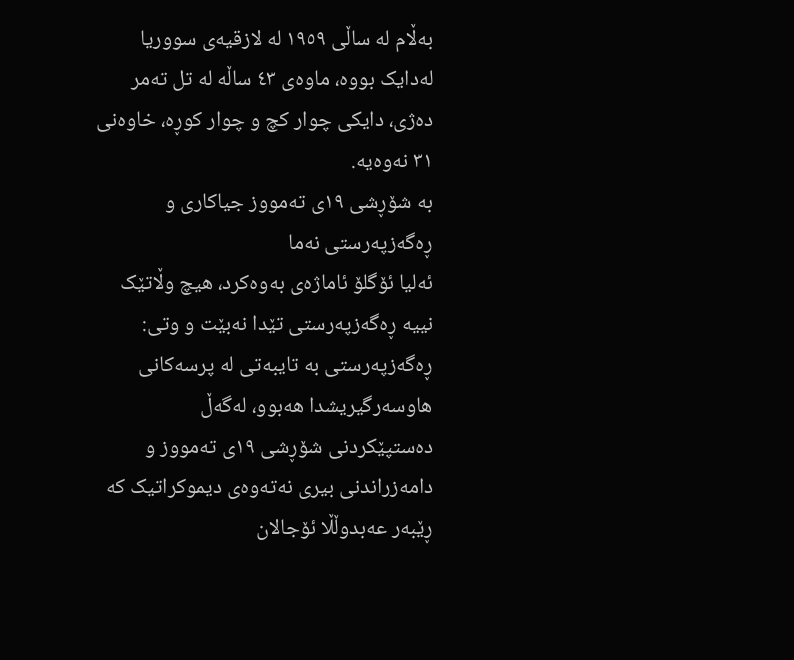بەڵام لە ساڵی ١٩٥٩ لە لازقیەی سووریا لەدایک بووە، ماوەی ٤٣ ساڵە لە تل تەمر دەژی، دایکی چوار کچ و چوار کوڕە، خاوەنی ٣١ نەوەیە.
بە شۆڕشی ١٩ی تەمووز جیاکاری و ڕەگەزپەرستی نەما
ئەلیا ئۆگلۆ ئاماژەی بەوەکرد، هیچ وڵاتێک نییە ڕەگەزپەرستی تێدا نەبێت و وتی: ڕەگەزپەرستی بە تایبەتی لە پرسەکانی هاوسەرگیریشدا هەبوو، لەگەڵ دەستپێکردنی شۆڕشی ١٩ی تەمووز و دامەزراندنی بیری نەتەوەی دیموکراتیک کە ڕێبەر عەبدوڵڵا ئۆجالان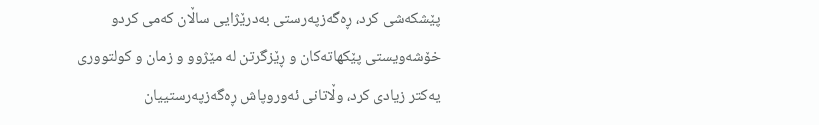پێشکەشی کرد، ڕەگەزپەرستی بەدرێژایی ساڵان کەمی کردو خۆشەویستی پێکهاتەکان و ڕێزگرتن لە مێژوو و زمان و کولتووری یەکتر زیادی کرد، وڵاتانی ئەوروپاش ڕەگەزپەرستییان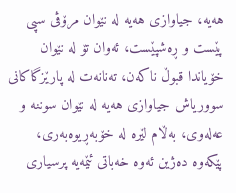هەیە، جیاوازی هەیە لە نێوان مرۆڤی سپی پێست و ڕەشپێست، ئەوان تۆ لە نێوان خۆیاندا قبوڵ ناکەن، تەنانەت لە پارێزگاکانی سووریاش جیاوازی هەیە لە نێوان سوننە و عەلەوی، بەڵام لێرە لە خۆبەڕیوەبەری، پێکەوە دەژین ئەوە خەباتی ئێمەیە پرسیاری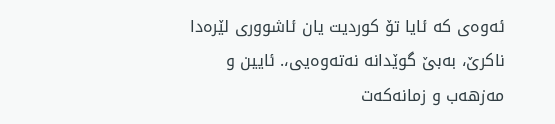ئەوەی کە ئایا تۆ کوردیت یان ئاشووری لێرەدا ناکرێ، بەبێ گوێدانە نەتەوەیی،. ئایین و مەزهەب و زمانەکەت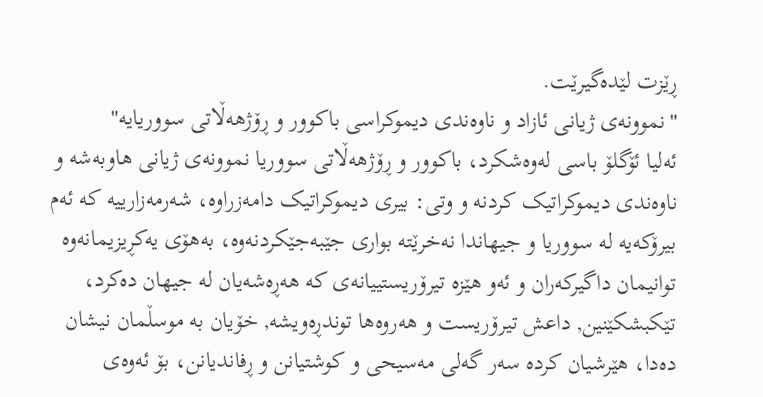ڕێزت لێدەگیرێت.
"نموونەی ژیانی ئازاد و ناوەندی دیموکراسی باکوور و ڕۆژهەڵاتی سووریایە"
ئەلیا ئۆگلۆ باسی لەوەشکرد، باکوور و ڕۆژهەڵاتی سووریا نموونەی ژیانی هاوبەشە و ناوەندی دیموکراتیک کردنە و وتی: بیری دیموکراتیک دامەزراوە، شەرمەزارییە کە ئەم بیرۆکەیە لە سووریا و جیهاندا نەخرێتە بواری جێبەجێکردنەوە، بەهۆی یەکڕیزیمانەوە توانیمان داگیرکەران و ئەو هێزە تیرۆریستییانەی کە هەڕەشەیان لە جیهان دەکرد، تێکبشکێنین, داعش تیرۆریست و هەروەها توندڕەویشە, خۆیان بە موسڵمان نیشان دەدا، هێرشیان کردە سەر گەلی مەسیحی و کوشتیانن و ڕفاندیانن، بۆ ئەوەی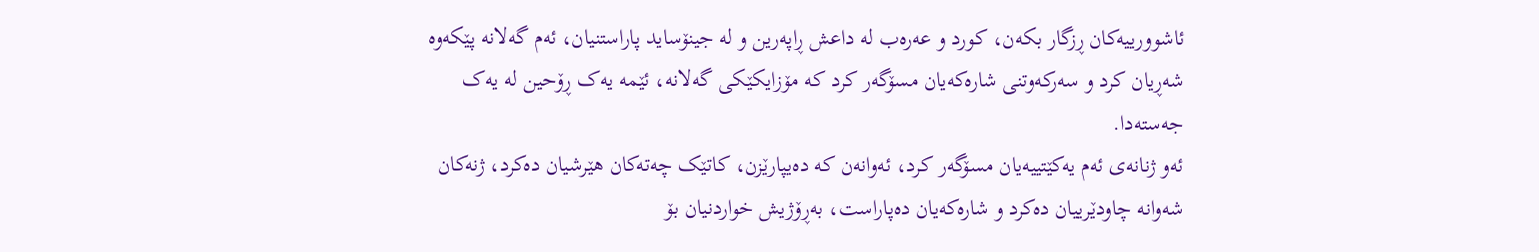ئاشوورییەکان ڕزگار بکەن، کورد و عەرەب لە داعش ڕاپەرین و لە جینۆساید پاراستنیان، ئەم گەلانە پێکەوە شەڕیان کرد و سەرکەوتنی شارەکەیان مسۆگەر کرد کە مۆزایکێکی گەلانە، ئێمە یەک ڕۆحین لە یەک جەستەدا.
ئەو ژنانەی ئەم یەکێتییەیان مسۆگەر کرد، ئەوانەن کە دەیپارێزن، کاتێک چەتەکان هێرشیان دەکرد، ژنەکان شەوانە چاودێرییان دەکرد و شارەکەیان دەپاراست، بەڕۆژیش خواردنیان بۆ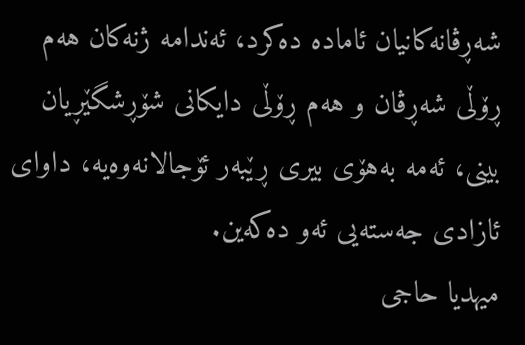شەڕڤانەکانیان ئامادە دەکرد، ئەندامە ژنەکان هەم ڕۆڵی شەڕڤان و هەم ڕۆڵی دایکانی شۆڕشگێڕیان بینی، ئەمە بەهۆی بیری ڕێبەر ئۆجالانەوەیە، داوای ئازادی جەستەیی ئەو دەکەین.
میهدیا حاجی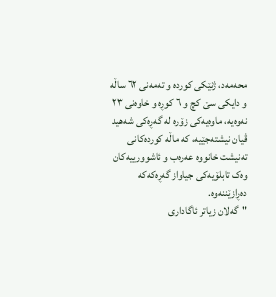محەمەد، ژنێکی کوردە و تەمەنی ٦٢ ساڵە و دایکی سێ کچ و ٦ کوڕە و خاوەنی ٢٣ نەوەیە، ماوەیەکی زۆرە لە گەڕەکی شەهید ڤیان نیشتەجێیە، کە ماڵە کوردەکانی تەنیشت خانووە عەرەب و ئاشوورییەکان وەک تابلۆیەکی جیاواز گەڕەکەکە دەڕازێننەوە.
"گەلان زیاتر ئاگاداری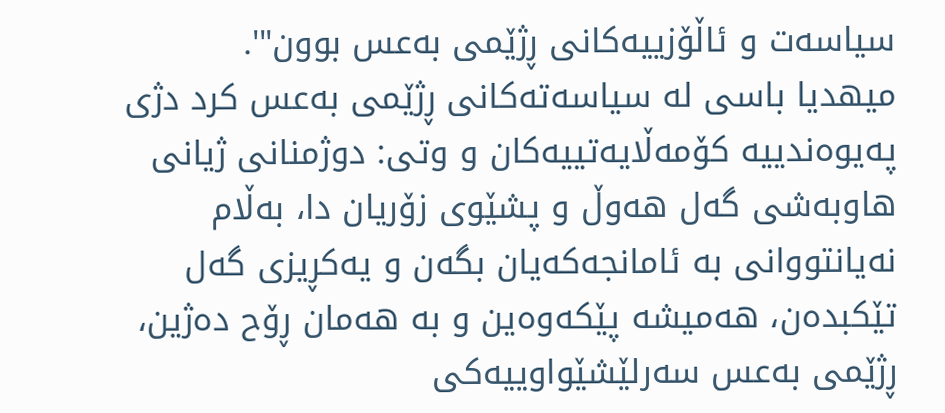سیاسەت و ئاڵۆزییەکانی ڕژێمی بەعس بوون"'.
میهدیا باسی لە سیاسەتەکانی ڕژێمی بەعس کرد دژی پەیوەندییە کۆمەڵایەتییەکان و وتی: دوژمنانی ژیانی هاوبەشی گەل هەوڵ و پشێوی زۆریان دا، بەڵام نەیانتووانی بە ئامانجەکەیان بگەن و یەکڕیزی گەل تێکبدەن، هەمیشە پێکەوەین و بە هەمان ڕۆح دەژین، ڕژێمی بەعس سەرلێشێواوییەکی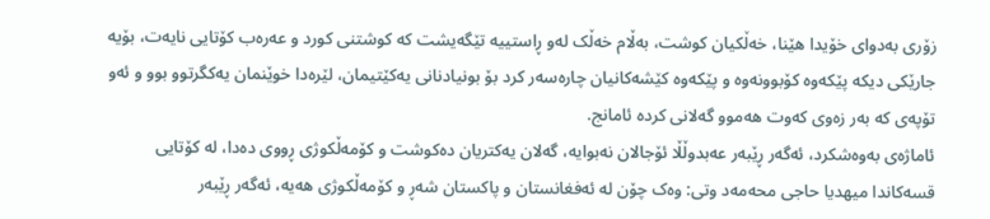زۆری بەدوای خۆیدا هێنا، خەڵکیان کوشت، بەڵام خەڵک لەو ڕاستییە تێگەیشت کە کوشتنی کورد و عەرەب کۆتایی نایەت، بۆیە جارێکی دیکە پێکەوە کۆبوونەوە و پێکەوە کێشەکانیان چارەسەر کرد بۆ بونیادنانی یەکێتیمان، لێرەدا خوێنمان یەکگرتوو بوو و ئەو تۆپەی کە بەر زەوی کەوت هەموو گەلانی کردە ئامانج.
ئاماژەی بەوەشکرد، ئەگەر ڕێبەر عەبدوڵڵا ئۆجالان نەبوایە، گەلان یەکتریان دەکوشت و کۆمەڵکوژی ڕووی دەدا، لە کۆتایی قسەکاندا میهدیا حاجی محەمەد وتی: وەک چۆن لە ئەفغانستان و پاکستان شەڕ و کۆمەڵکوژی هەیە، ئەگەر ڕێبەر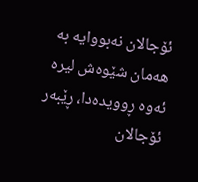ئۆجالان نەبووایە بە هەمان شێوەش لیرە ئەوە ڕوویدەدا، ڕێبەر ئۆجالان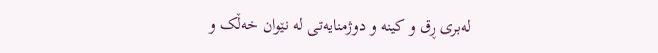لەبری ڕق و کینە و دوژمنایەتی لە نێوان خەڵک و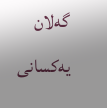گەلان یەکسانی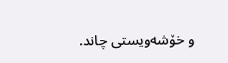و خۆشەویستی چاند.